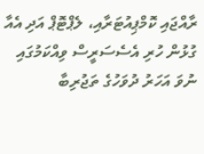ރާއްޖައި ކޮމްޕިއުޓަރާއި، ލެޕްޓޮޕް އަދި އެއާ ގުޅުން ހުރި އެސެސަރީސް ވިއްކަމުގައި ނުވަ އަހަރު ދުވަހުގެ ތަޖުރިބާ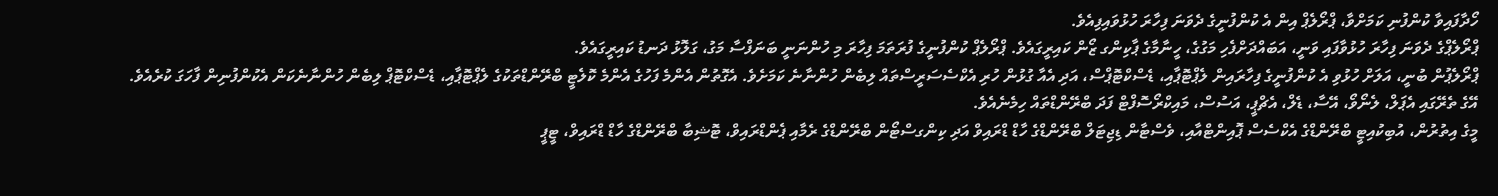ހޯދާފައިވާ ކުންފުނި ކަމަށްވާ، ޕްރޯލެޕް އިން އެ ކުންފުނީގެ ދެވަނަ ފިހާރަ ހުޅުވައިފިއެވެ.
ޕްރޯލެޕްގެ ދެވަނަ ފިހާރަ ހުޅުވާފައި ވަނީ، އަބައްދަށްފެހި މަގުގެ، ހީނާމާގެ ޕާކިންގ ޒޯން ކައިރީގައެވެ. ޕްރޯލެޕް ކުންފުނީގެ ފުރަތަމަ ފިހާރަ މި ހުންނަނީ ބަނަފްސާ މަގު، ގަލޮޅު ދަނޑު ކައިރީގައެވެ.
ޕްރޯލެޕުން ބުނީ، އަލަށް ހުޅުވި އެ ކުންފުނީގެ ފިހާރައިން ލެޕްޓޮޕާއި، ޑެސްކްޓޮޕްސް، އަދި އެއާ ގުޅުން ހުރި އެކްސެސަރީސްތައް ލިބެން ހުންނާނެ ކަމަށެވެ. އެގޮތުން އެންމެ ފަހުގެ އެންމެ ކޮލެޓީ ބްރޭންޑްތަކުގެ ލެޕްޓޮޕާއި، ޑެސްކްޓޮޕް ލިބެން ހުންނާނެކަން އެކުންފުނިން ފާހަގަ ކުރެއެވެ. އޭގެ ތެރޭގައި އެޕަލް، ލެނޯވޯ، އޭސާ، ޑެލް، އެޗްޕީ، އަސުސް، މައިކްރޯސޮފްޓް ފަދަ ބްރޭންޑްތައް ހިމެނެއެވެ.
މީގެ އިތުރުން، އުބިކުއިޓީ ބްރޭންޑްގެ އެކްސެސް ޕޮއިންޓްއާއި، ވެސްޓާން ޑިޖިޓަލް ބްރޭންޑްގެ ހާޑް ޑްރައިވް އަދި ކިންގސްޓޯން ބްރޭންޑްގެ ރެމާއި ޕެންޑްރައިވް، ޓޮޝިބާ ބްރޭންޑްގެ ހާޑް ޑްރައިވް، ޓީޕީ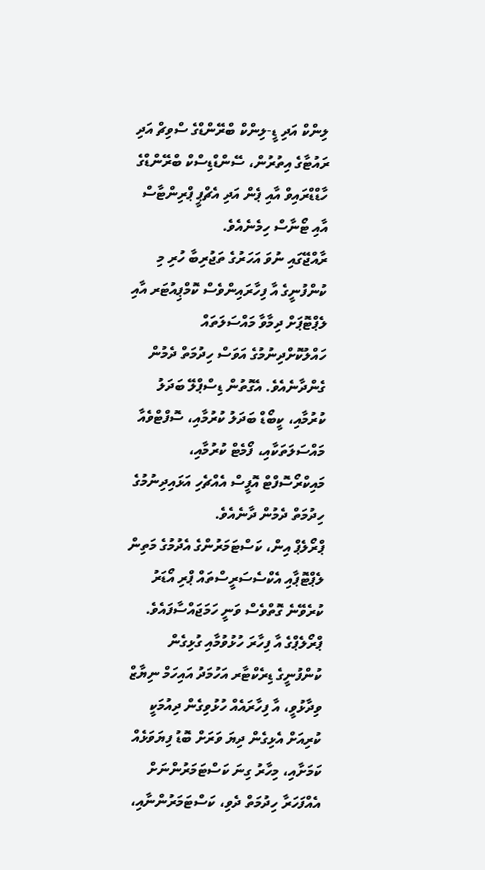ލިންކް އަދި ޑީ-ލިންކް ބްރޭންޑްގެ ސްވިޗް އަދި ރައުޓާގެ އިތުރުން، ސޭންޑްޑިސްކް ބްރޭންޑްގެ ހާޑްޑްރައިވް އާއި ޕެން އަދި އެޗްޕީ ޕްރިންޓާސް އާއި ޓޯނާސް ހިމެނެއެވެ.
ރާއްޖޭގައި ނުވަ އަހަރުގެ ތަޖުރިބާ ހުރި މި ކުންފުނީގެ އާ ފިހާރައިންވެސް ކޮމްޕިއުޓަރ އާއި ލެޕްޓޮޕަށް ދިމާވާ މައްސަލަތައް ހައްލުކޮށްދިނުމުގެ އަވަސް ހިދުމަތް ދެމުން ގެންދާނެއެވެ. އެގޮތުން ޑިސްޕްލޭ ބަދަލު ކުރުމާއި، ކީބޯޑް ބަދަލު ކުރުމާއި، ސޮފްޓްވެއާ މައްސަލަތަކާއި، ފޯމެޓް ކުރުމާއި، މައިކްރޯސޮފްޓް އޮފީސް އެއްޗެހި އަޅައިދިނުމުގެ ހިދުމަތް ދެމުން ދާނެއެވެ.
ޕްރޯލެޕް އިން، ކަސްޓަމަރުންގެ އެދުމުގެ މަތިން ލެޕްޓޮޕާއި އެކްސެސަރީސްތައް ޕްރި އޯޑަރު ކުރެވޭނެ ގޮތްވެސް ވަނީ ހަމަޖައްސާފައެވެ.
ޕްރޯލެޕްގެ އާ ފިހާރަ ހުޅުވުމާއި ގުޅިގެން ކުންފުނީގެ ޑިރެކްޓާރ އަހުމަދު އައިހަމް ނިޔާޒް ވިދާޅުވީ، އާ ފިހާރައެއް ހުޅުވިގެން ދިއުމަކީ ކުރިއަށް އެޅިގެން ދިޔަ ވަރަށް ބޮޑު ފިޔަވަޅެއް ކަމަށާއި، މިހާރު ގިނަ ކަސްޓަމަރުންނަށް އެއްފަހަރާ ހިދުމަތް ދެވި، ކަސްޓަމަރުންނާއި،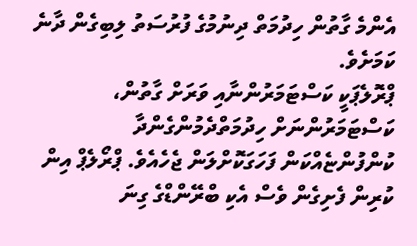އެންމެ ގާތުން ހިދުމަތް ދިނުމުގެ ފުރުސަތު ލިބިގެން ދާނެ ކަމަށެވެ.
ޕްރޮލެޕަކީ ކަސްޓަމަރުންނާއި ވަރަށް ގާތުން، ކަސްޓަމަރުންނަށް ހިދުމަތްދެމުންގެންދާ ކުންފުންޏެއްކަން ފަހަގަކޮށްލަން ޖެހެއެވެ. ޕްރޯލެޕް އިން ކުރިން ފެށިގެން ވެސް އެކި ބްރޭންޑްގެ ގިނަ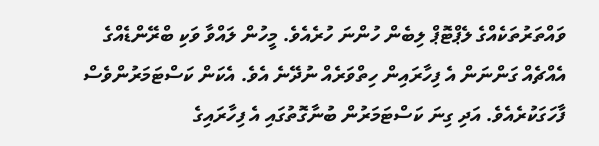ވައްތަރުތަކެއްގެ ލެޕްޓޮޕް ލިބެން ހުންނަ ހުރެއެވެ. މީހުން ލައްވާ ވަކި ބްރޭންޑެއްގެ އެއްޗެއް ގަންނަން އެ ފިހާރައިން ހިތްވަރެއް ނުދޭނެ އެވެ. އެކަން ކަސްޓަމަރުންވެސް ފާހަގަކުރެއެވެ. އަދި ގިނަ ކަސްޓަމަރުން ބުނާގޮތުގައި އެ ފިހާރައިގެ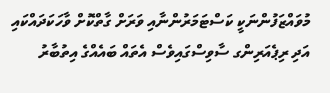މުވައްޒަފުންނަކީ ކަސްޓަމަރުންނާއި ވަރަށް ގާތްކޮށް ވާހަކަދައްކައި އަދި ރިޕެއަރިންގ ސާވިސްގައިވެސް އެތައް ބައެއްގެ އިތުބާރު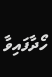ހޯދާފައިވާ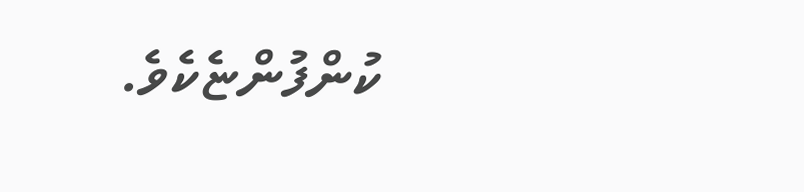ކުންފުންޏެކެވެ.